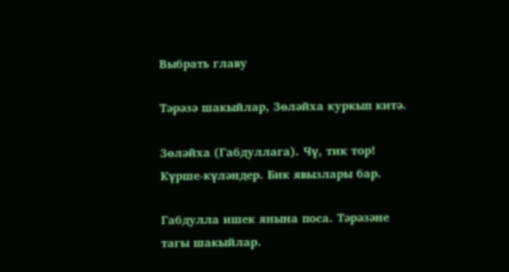Выбрать главу

Тәрәзә шакыйлар, Зөләйха куркып китә.

Зөләйха (Габдуллага). Чү, тик тор! Күрше-күләндер. Бик явызлары бар.

Габдулла ишек янына поса. Тәрәзәне тагы шакыйлар.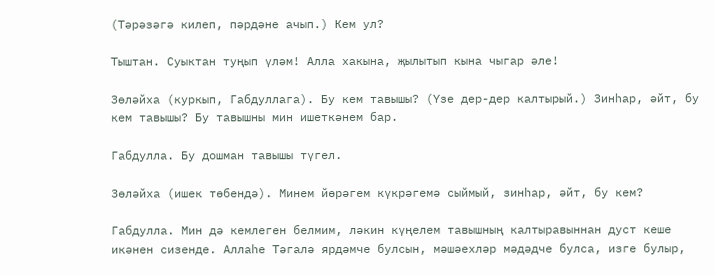(Тәрәзәгә килеп, пәрдәне ачып.) Кем ул?

Тыштан. Суыктан туңып үләм! Алла хакына, җылытып кына чыгар әле!

Зөләйха (куркып, Габдуллага). Бу кем тавышы? (Үзе дер-дер калтырый.) Зинһар, әйт, бу кем тавышы? Бу тавышны мин ишеткәнем бар.

Габдулла. Бу дошман тавышы түгел.

Зөләйха (ишек төбендә). Минем йөрәгем күкрәгемә сыймый, зинһар, әйт, бу кем?

Габдулла. Мин дә кемлеген белмим, ләкин күңелем тавышның калтыравыннан дуст кеше икәнен сизенде. Аллаһе Тәгалә ярдәмче булсын, мәшәехләр мәдәдче булса, изге булыр,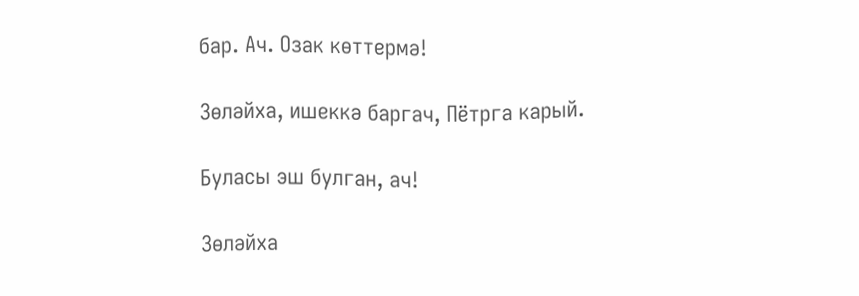бар. Ач. Озак көттермә!

Зөләйха, ишеккә баргач, Пётрга карый.

Буласы эш булган, ач!

Зөләйха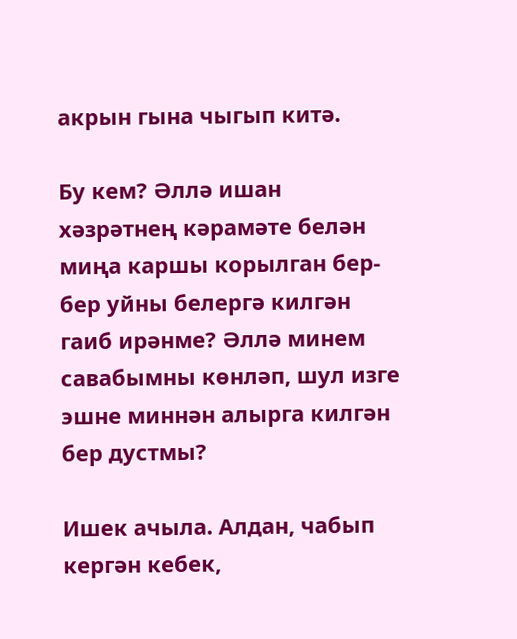акрын гына чыгып китә.

Бу кем? Әллә ишан хәзрәтнең кәрамәте белән миңа каршы корылган бер-бер уйны белергә килгән гаиб ирәнме? Әллә минем савабымны көнләп, шул изге эшне миннән алырга килгән бер дустмы?

Ишек ачыла. Алдан, чабып кергән кебек,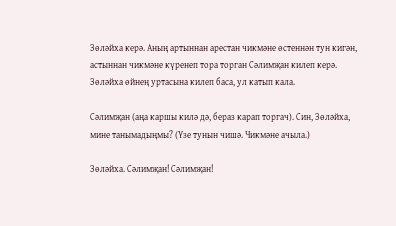Зөләйха керә. Аның артыннан арестан чикмәне өстеннән тун кигән, астыннан чикмәне күренеп тора торган Сәлимҗан килеп керә. Зөләйха өйнең уртасына килеп баса, ул катып кала.

Сәлимҗан (аңа каршы килә дә, бераз карап торгач). Син, Зөләйха, мине танымадыңмы? (Үзе тунын чишә. Чикмәне ачыла.)

Зөләйха. Сәлимҗан! Сәлимҗан!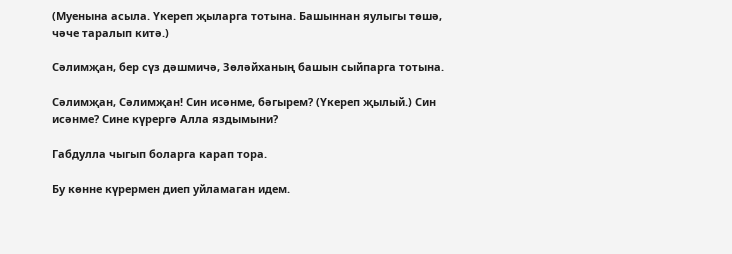(Муенына асыла. Үкереп җыларга тотына. Башыннан яулыгы төшә, чәче таралып китә.)

Сәлимҗан, бер сүз дәшмичә, Зөләйханың башын сыйпарга тотына.

Сәлимҗан, Сәлимҗан! Син исәнме, бәгырем? (Үкереп җылый.) Син исәнме? Сине күрергә Алла яздымыни?

Габдулла чыгып боларга карап тора.

Бу көнне күрермен диеп уйламаган идем.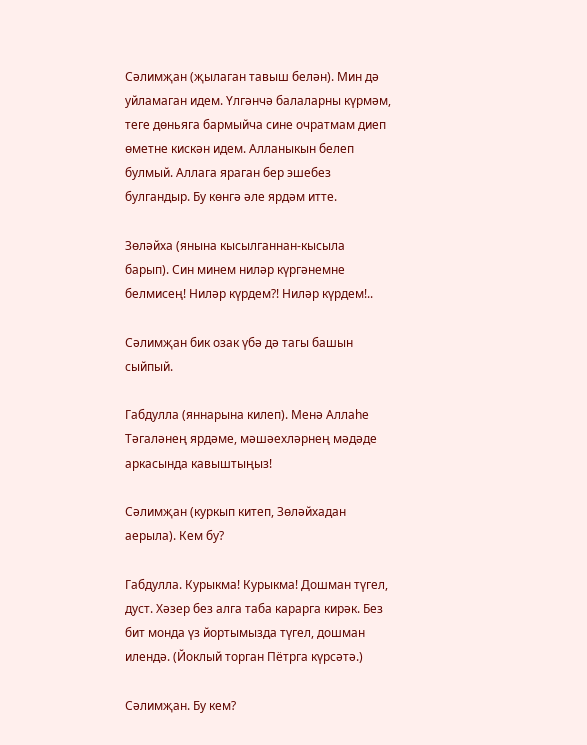Сәлимҗан (җылаган тавыш белән). Мин дә уйламаган идем. Үлгәнчә балаларны күрмәм, теге дөньяга бармыйча сине очратмам диеп өметне кискән идем. Алланыкын белеп булмый. Аллага яраган бер эшебез булгандыр. Бу көнгә әле ярдәм итте.

Зөләйха (янына кысылганнан-кысыла барып). Син минем ниләр күргәнемне белмисең! Ниләр күрдем?! Ниләр күрдем!..

Сәлимҗан бик озак үбә дә тагы башын сыйпый.

Габдулла (яннарына килеп). Менә Аллаһе Тәгаләнең ярдәме, мәшәехләрнең мәдәде аркасында кавыштыңыз!

Сәлимҗан (куркып китеп, Зөләйхадан аерыла). Кем бу?

Габдулла. Курыкма! Курыкма! Дошман түгел, дуст. Хәзер без алга таба карарга кирәк. Без бит монда үз йортымызда түгел, дошман илендә. (Йоклый торган Пётрга күрсәтә.)

Сәлимҗан. Бу кем?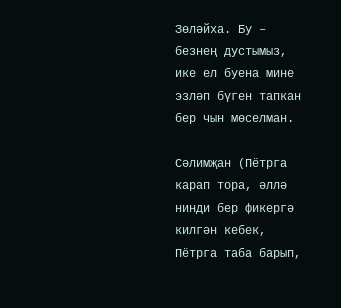Зөләйха. Бу – безнең дустымыз, ике ел буена мине эзләп бүген тапкан бер чын мөселман.

Сәлимҗан (Пётрга карап тора, әллә нинди бер фикергә килгән кебек, Пётрга таба барып,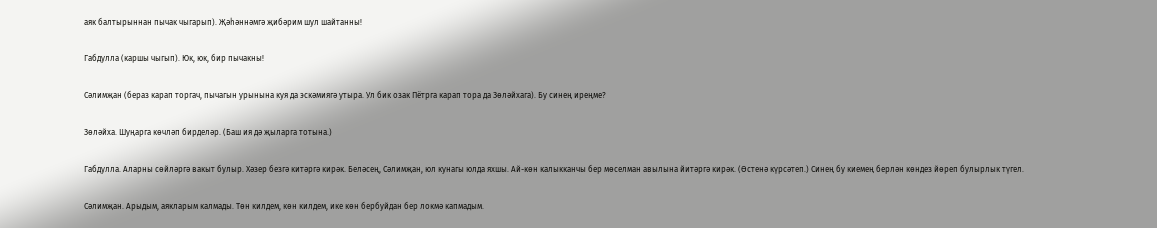аяк балтырыннан пычак чыгарып). Җәһәннәмгә җибәрим шул шайтанны!

Габдулла (каршы чыгып). Юк, юк, бир пычакны!

Сәлимҗан (бераз карап торгач, пычагын урынына куя да эскәмиягә утыра. Ул бик озак Пётрга карап тора да Зөләйхага). Бу синең иреңме?

Зөләйха. Шуңарга көчләп бирделәр. (Баш ия дә җыларга тотына.)

Габдулла. Аларны сөйләргә вакыт булыр. Хәзер безгә китәргә кирәк. Беләсең, Сәлимҗан, юл кунагы юлда яхшы. Ай-көн калыкканчы бер мөселман авылына йитәргә кирәк. (Өстенә күрсәтеп.) Синең бу киемең берлән көндез йөреп булырлык түгел.

Сәлимҗан. Арыдым, аякларым калмады. Төн килдем, көн килдем, ике көн бербуйдан бер локмә капмадым.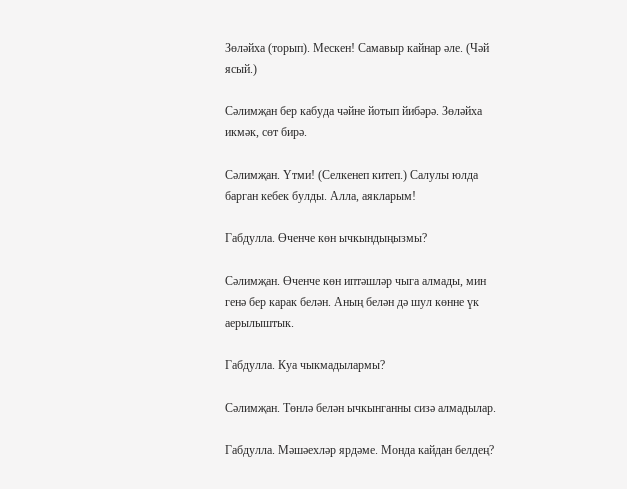Зөләйха (торып). Мескен! Самавыр кайнар әле. (Чәй ясый.)

Сәлимҗан бер кабуда чәйне йотып йибәрә. Зөләйха икмәк, сөт бирә.

Сәлимҗан. Үтми! (Селкенеп китеп.) Салулы юлда барган кебек булды. Алла, аякларым!

Габдулла. Өченче көн ычкындыңызмы?

Сәлимҗан. Өченче көн иптәшләр чыга алмады, мин генә бер карак белән. Аның белән дә шул көнне үк аерылыштык.

Габдулла. Куа чыкмадылармы?

Сәлимҗан. Төнлә белән ычкынганны сизә алмадылар.

Габдулла. Мәшәехләр ярдәме. Монда кайдан белдең?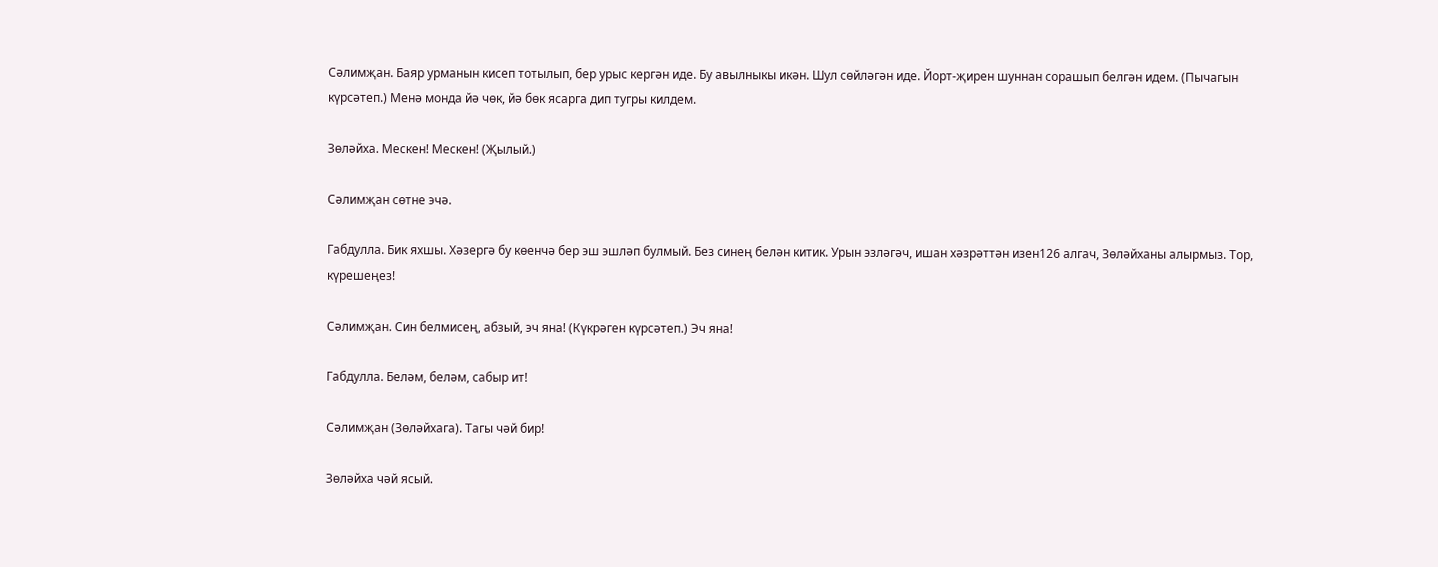Сәлимҗан. Баяр урманын кисеп тотылып, бер урыс кергән иде. Бу авылныкы икән. Шул сөйләгән иде. Йорт-җирен шуннан сорашып белгән идем. (Пычагын күрсәтеп.) Менә монда йә чөк, йә бөк ясарга дип тугры килдем.

Зөләйха. Мескен! Мескен! (Җылый.)

Сәлимҗан сөтне эчә.

Габдулла. Бик яхшы. Хәзергә бу көенчә бер эш эшләп булмый. Без синең белән китик. Урын эзләгәч, ишан хәзрәттән изен126 алгач, Зөләйханы алырмыз. Тор, күрешеңез!

Сәлимҗан. Син белмисең, абзый, эч яна! (Күкрәген күрсәтеп.) Эч яна!

Габдулла. Беләм, беләм, сабыр ит!

Сәлимҗан (Зөләйхага). Тагы чәй бир!

Зөләйха чәй ясый.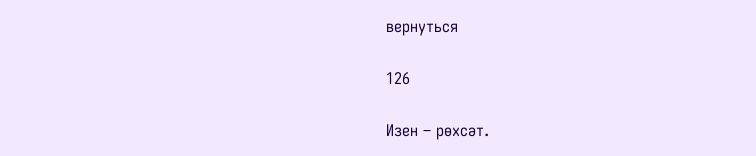вернуться

126

Изен – рөхсәт.